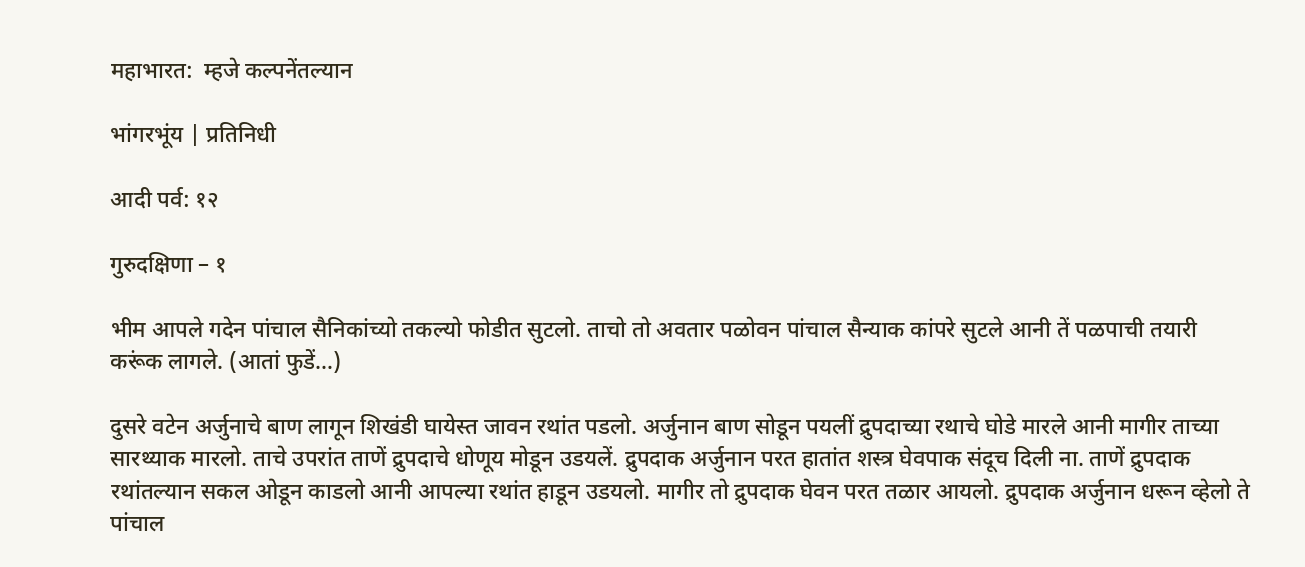महाभारत:  म्हजे कल्पनेंतल्यान

भांगरभूंय | प्रतिनिधी

आदी पर्व: १२

गुरुदक्षिणा – १

भीम आपले गदेन पांचाल सैनिकांच्यो तकल्यो फोडीत सुटलो. ताचो तो अवतार पळोवन पांचाल सैन्याक कांपरे सुटले आनी तें पळपाची तयारी करूंक लागले. (आतां फुडें…)

दुसरे वटेन अर्जुनाचे बाण लागून शिखंडी घायेस्त जावन रथांत पडलो. अर्जुनान बाण सोडून पयलीं द्रुपदाच्या रथाचे घोडे मारले आनी मागीर ताच्या सारथ्याक मारलो. ताचे उपरांत ताणें द्रुपदाचे धोणूय मोडून उडयलें. द्रुपदाक अर्जुनान परत हातांत शस्त्र घेवपाक संदूच दिली ना. ताणें द्रुपदाक रथांतल्यान सकल ओडून काडलो आनी आपल्या रथांत हाडून उडयलो. मागीर तो द्रुपदाक घेवन परत तळार आयलो. द्रुपदाक अर्जुनान धरून व्हेलो ते पांचाल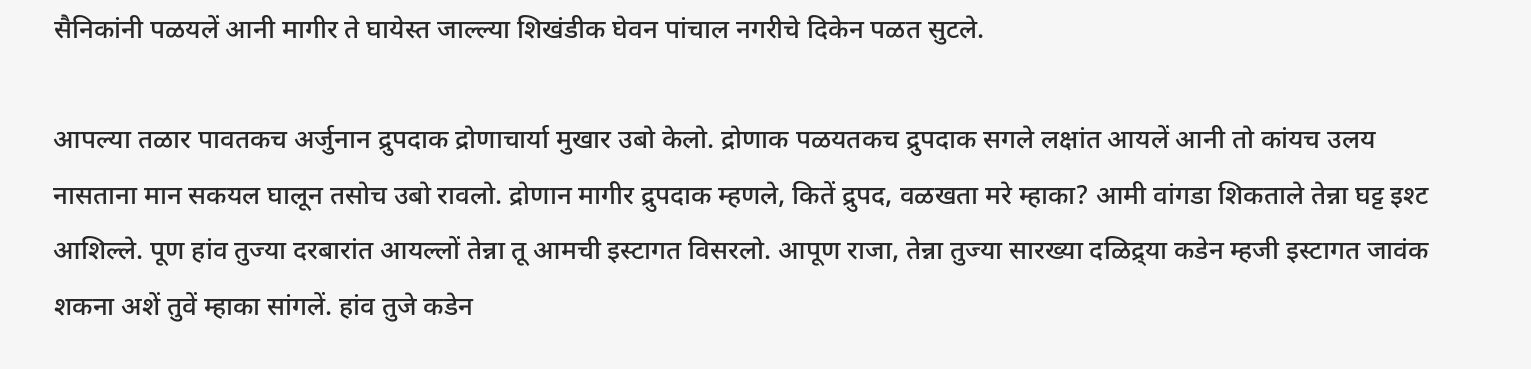सैनिकांनी पळयलें आनी मागीर ते घायेस्त जाल्ल्या शिखंडीक घेवन पांचाल नगरीचे दिकेन पळत सुटले.

आपल्या तळार पावतकच अर्जुनान द्रुपदाक द्रोणाचार्या मुखार उबो केलो. द्रोणाक पळयतकच द्रुपदाक सगले लक्षांत आयलें आनी तो कांयच उलय नासताना मान सकयल घालून तसोच उबो रावलो. द्रोणान मागीर द्रुपदाक म्हणले, कितें द्रुपद, वळखता मरे म्हाका? आमी वांगडा शिकताले तेन्ना घट्ट इश्ट आशिल्ले. पूण हांव तुज्या दरबारांत आयल्लों तेन्ना तू आमची इस्टागत विसरलो. आपूण राजा, तेन्ना तुज्या सारख्या दळिद्र्या कडेन म्हजी इस्टागत जावंक शकना अशें तुवें म्हाका सांगलें. हांव तुजे कडेन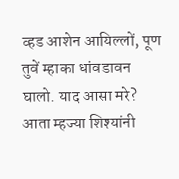व्हड आशेन आयिल्लों, पूण तुवें म्हाका धांवडावन घालो. याद आसा मरे? आता म्हज्या शिश्यांनी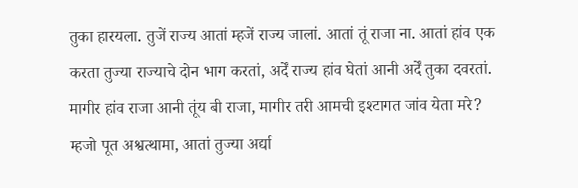तुका हारयला. तुजें राज्य आतां म्हजें राज्य जालां. आतां तूं राजा ना. आतां हांव एक करता तुज्या राज्याचे दोन भाग करतां, अर्दें राज्य हांव घेतां आनी अर्दें तुका दवरतां. मागीर हांव राजा आनी तूंय बी राजा, मागीर तरी आमची इश्टागत जांव येता मरे? म्हजो पूत अश्वत्थामा, आतां तुज्या अर्द्या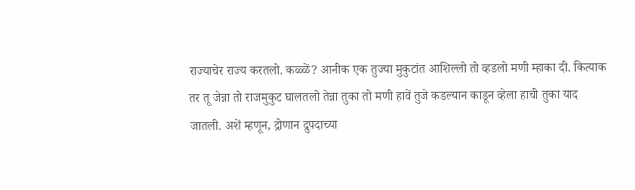राज्याचेर राज्य करतलो. कळ्ळें? आनीक एक तुज्या मुकुटांत आशिल्लो तो व्हडलो मणी म्हाका दी. कित्याक तर तू जेन्ना तो राजमुकुट घालतलो तेन्ना तुका तो मणी हावें तुजे कडल्यान काडून व्हेला हाची तुका याद जातली. अशें म्हणून, द्रोणान द्रुपदाच्या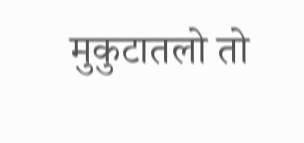मुकुटातलो तो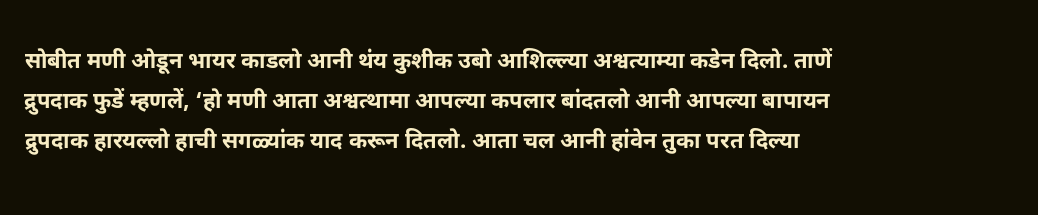सोबीत मणी ओडून भायर काडलो आनी थंय कुशीक उबो आशिल्ल्या अश्वत्याम्या कडेन दिलो. ताणें द्रुपदाक फुडें म्हणलें, ‘हो मणी आता अश्वत्थामा आपल्या कपलार बांदतलो आनी आपल्या बापायन द्रुपदाक हारयल्लो हाची सगळ्यांक याद करून दितलो. आता चल आनी हांवेन तुका परत दिल्या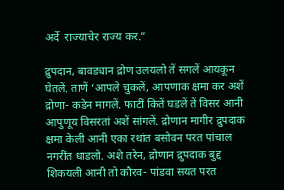अर्दे  राज्याचेर राज्य कर.”

द्रुपदान, बावड्यान द्रोण उलयलो तें सगलें आयकून घेतलें. ताणें ‘आपले चुकलें, आपणाक क्षमा कर अशें द्रोणा- कडेन मागलें. फाटीं कितें घडलें तें विसर आनी आपुणूय विसरतां अशें सांगलें. द्रोणान मागीर द्रुपदाक क्षमा केली आनी एका रथांत बसोवन परत पांचाल नगरींत धाडलो. अशे तरेन, द्रोणान द्रुपदाक बुद्द शिकयली आनी तो कौरव- पांडवा सयत परत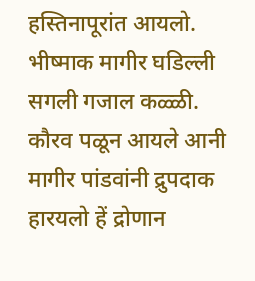हस्तिनापूरांत आयलो. भीष्माक मागीर घडिल्ली सगली गजाल कळ्ळी. कौरव पळून आयले आनी मागीर पांडवांनी द्रुपदाक हारयलो हें द्रोणान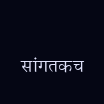सांगतकच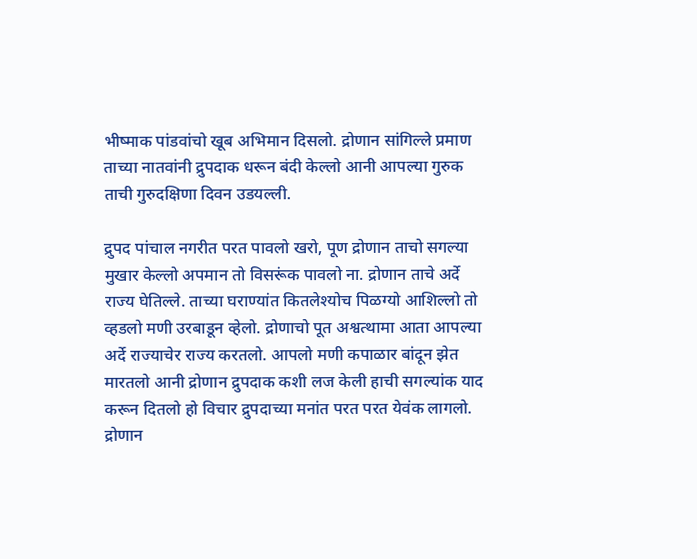भीष्माक पांडवांचो खूब अभिमान दिसलो. द्रोणान सांगिल्ले प्रमाण ताच्या नातवांनी द्रुपदाक धरून बंदी केल्लो आनी आपल्या गुरुक ताची गुरुदक्षिणा दिवन उडयल्ली.

द्रुपद पांचाल नगरीत परत पावलो खरो, पूण द्रोणान ताचो सगल्या मुखार केल्लो अपमान तो विसरूंक पावलो ना. द्रोणान ताचे अर्दे राज्य घेतिल्ले. ताच्या घराण्यांत कितलेश्योच पिळग्यो आशिल्लो तो व्हडलो मणी उरबाडून व्हेलो. द्रोणाचो पूत अश्वत्थामा आता आपल्या अर्दे राज्याचेर राज्य करतलो. आपलो मणी कपाळार बांदून झेत मारतलो आनी द्रोणान द्रुपदाक कशी लज केली हाची सगल्यांक याद करून दितलो हो विचार द्रुपदाच्या मनांत परत परत येवंक लागलो. द्रोणान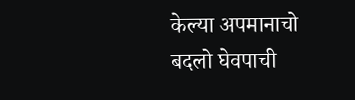केल्या अपमानाचो बदलो घेवपाची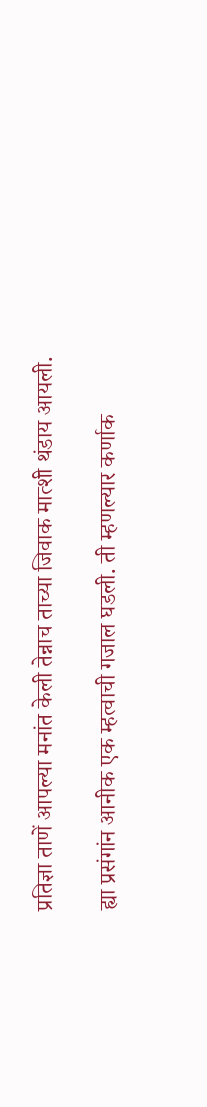प्रतिज्ञा ताणें आपल्या मनांत केली तेन्नाच ताच्या जिवाक मात्शी थंडाय आयली.

ह्या प्रसंगांन आनीक एक म्हत्वाची गजाल घडली. ती म्हणल्यार कर्णाक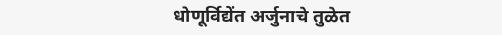धोणूर्विद्येंत अर्जुनाचे तुळेत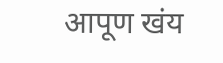आपूण खंय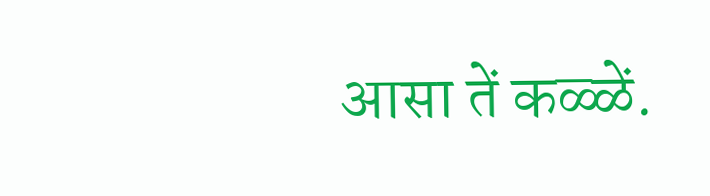आसा तें कळ्ळें.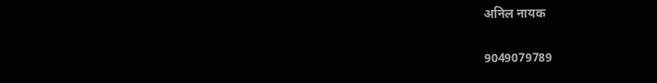अनिल नायक

9049079789